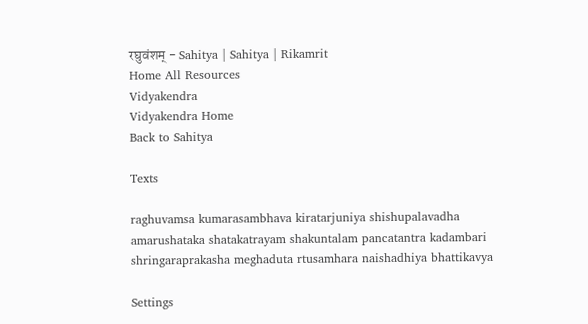रघुवंशम् - Sahitya | Sahitya | Rikamrit
Home All Resources
Vidyakendra
Vidyakendra Home
Back to Sahitya

Texts

raghuvamsa kumarasambhava kiratarjuniya shishupalavadha amarushataka shatakatrayam shakuntalam pancatantra kadambari shringaraprakasha meghaduta rtusamhara naishadhiya bhattikavya

Settings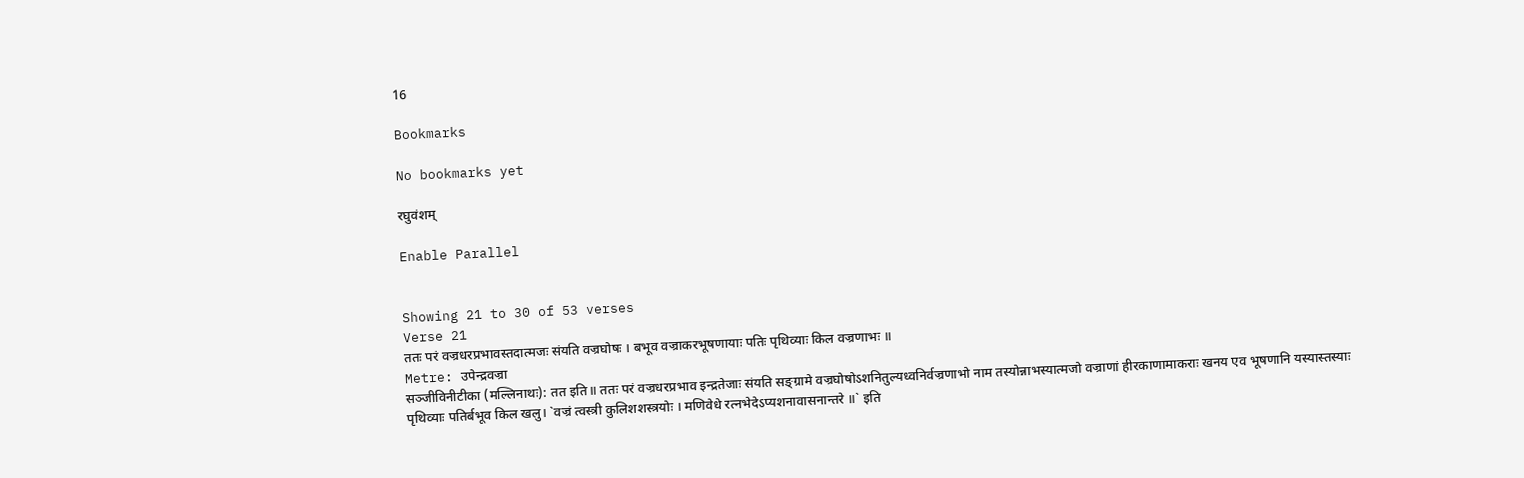16

Bookmarks

No bookmarks yet

रघुवंशम्

Enable Parallel


Showing 21 to 30 of 53 verses
Verse 21
ततः परं वज्रधरप्रभावस्तदात्मजः संयति वज्रघोषः । बभूव वज्राकरभूषणायाः पतिः पृथिव्याः किल वज्रणाभः ॥
Metre: उपेन्द्रवज्रा
सञ्जीविनीटीका (मल्लिनाथः): तत इति॥ ततः परं वज्रधरप्रभाव इन्द्रतेजाः संयति सङ्ग्रामे वज्रघोषोऽशनितुल्यध्वनिर्वज्रणाभो नाम तस्योन्नाभस्यात्मजो वज्राणां हीरकाणामाकराः खनय एव भूषणानि यस्यास्तस्याः पृथिव्याः पतिर्बभूव किल खलु। `वज्रं त्वस्त्री कुलिशशस्त्रयोः । मणिवेधे रत्नभेदेऽप्यशनावासनान्तरे ॥` इति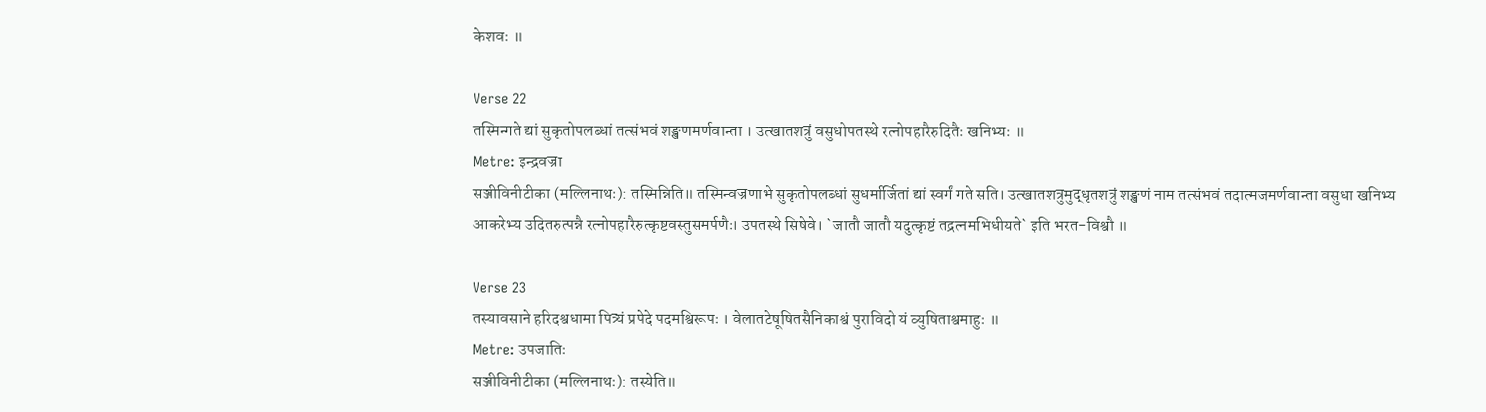केशवः ॥

Verse 22
तस्मिन्गते द्यां सुकृतोपलब्धां तत्संभवं शङ्खणमर्णवान्ता । उत्खातशत्रुं वसुधोपतस्थे रत्नोपहारैरुदितैः खनिभ्यः ॥
Metre: इन्द्रवज्रा
सञ्जीविनीटीका (मल्लिनाथः): तस्मिन्निति॥ तस्मिन्वज्रणाभे सुकृतोपलब्धां सुधर्मार्जितां द्यां स्वर्गं गते सति। उत्खातशत्रुमुद्धृतशत्रुं शङ्खणं नाम तत्संभवं तदात्मजमर्णवान्ता वसुधा खनिभ्य आकरेभ्य उदितरुत्पन्नै रत्नोपहारैरुत्कृष्टवस्तुसमर्पणैः। उपतस्थे सिषेवे। `जातौ जातौ यदुत्कृष्टं तद्रत्नमभिधीयते` इति भरत-विश्वौ ॥

Verse 23
तस्यावसाने हरिदश्वधामा पित्र्यं प्रपेदे पदमश्विरूपः । वेलातटेषूषितसैनिकाश्वं पुराविदो यं व्युषिताश्वमाहुः ॥
Metre: उपजातिः
सञ्जीविनीटीका (मल्लिनाथः): तस्येति॥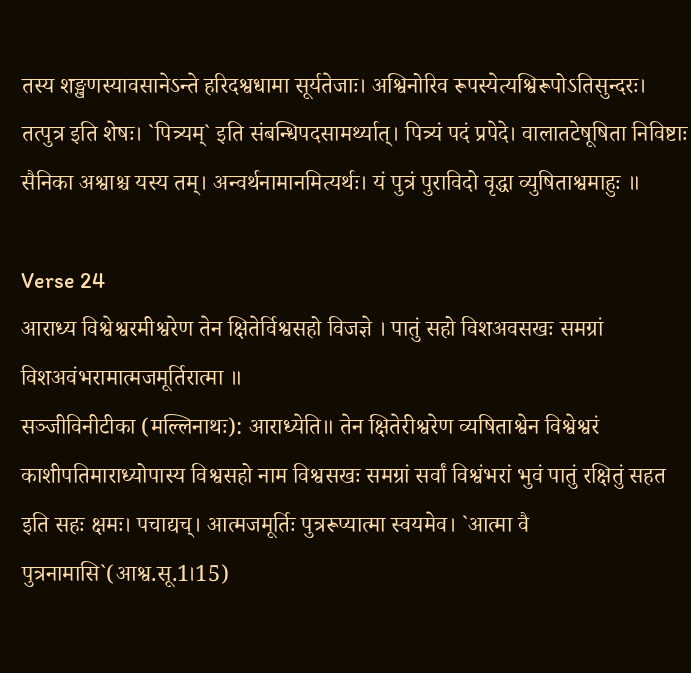तस्य शङ्खणस्यावसानेऽन्ते हरिदश्वधामा सूर्यतेजाः। अश्विनोरिव रूपस्येत्यश्विरूपोऽतिसुन्दरः। तत्पुत्र इति शेषः। `पित्र्यम्` इति संबन्धिपदसामर्थ्यात्। पित्र्यं पदं प्रपेदे। वालातटेषूषिता निविष्टाः सैनिका अश्वाश्च यस्य तम्। अन्वर्थनामानमित्यर्थः। यं पुत्रं पुराविदो वृद्धा व्युषिताश्वमाहुः ॥

Verse 24
आराध्य विश्वेश्वरमीश्वरेण तेन क्षितेर्विश्वसहो विजज्ञे । पातुं सहो विशअवसखः समग्रां विशअवंभरामात्मजमूर्तिरात्मा ॥
सञ्जीविनीटीका (मल्लिनाथः): आराध्येति॥ तेन क्षितेरीश्वरेण व्यषिताश्वेन विश्वेश्वरं काशीपतिमाराध्योपास्य विश्वसहो नाम विश्वसखः समग्रां सर्वां विश्वंभरां भुवं पातुं रक्षितुं सहत इति सहः क्षमः। पचाद्यच्। आत्मजमूर्तिः पुत्ररूप्यात्मा स्वयमेव। `आत्मा वै पुत्रनामासि`(आश्व.सू.1।15)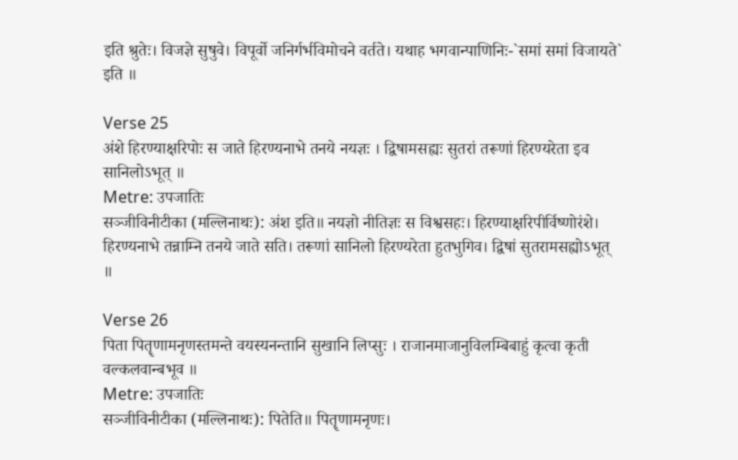इति श्रुतेः। विजज्ञे सुषुवे। विपूर्वो जनिर्गर्भविमोचने वर्तते। यथाह भगवान्पाणिनिः-`समां समां विजायते` इति ॥

Verse 25
अंशे हिरण्याक्षरिपोः स जाते हिरण्यनाभे तनये नयज्ञः । द्विषामसह्यः सुतरां तरूणां हिरण्यरेता इव सानिलोऽभूत् ॥
Metre: उपजातिः
सञ्जीविनीटीका (मल्लिनाथः): अंश इति॥ नयज्ञो नीतिज्ञः स विश्वसहः। हिरण्याक्षरिपीर्विष्णोरंशे। हिरण्यनाभे तन्नाम्नि तनये जाते सति। तरूणां सानिलो हिरण्यरेता हुतभुगिव। द्विषां सुतरामसह्योऽभूत् ॥

Verse 26
पिता पितॄणामनृणस्तमन्ते वयस्यनन्तानि सुखानि लिप्सुः । राजानमाजानुविलम्बिबाहुं कृत्वा कृती वल्कलवान्बभूव ॥
Metre: उपजातिः
सञ्जीविनीटीका (मल्लिनाथः): पितेति॥ पितॄणामनृणः।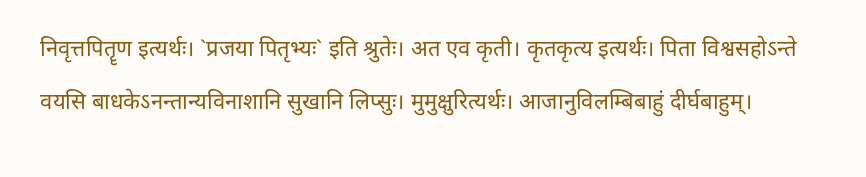निवृत्तपितॄण इत्यर्थः। `प्रजया पितृभ्यः` इति श्रुतेः। अत एव कृती। कृतकृत्य इत्यर्थः। पिता विश्वसहोऽन्ते वयसि बाधकेऽनन्तान्यविनाशानि सुखानि लिप्सुः। मुमुक्षुरित्यर्थः। आजानुविलम्बिबाहुं दीर्घबाहुम्।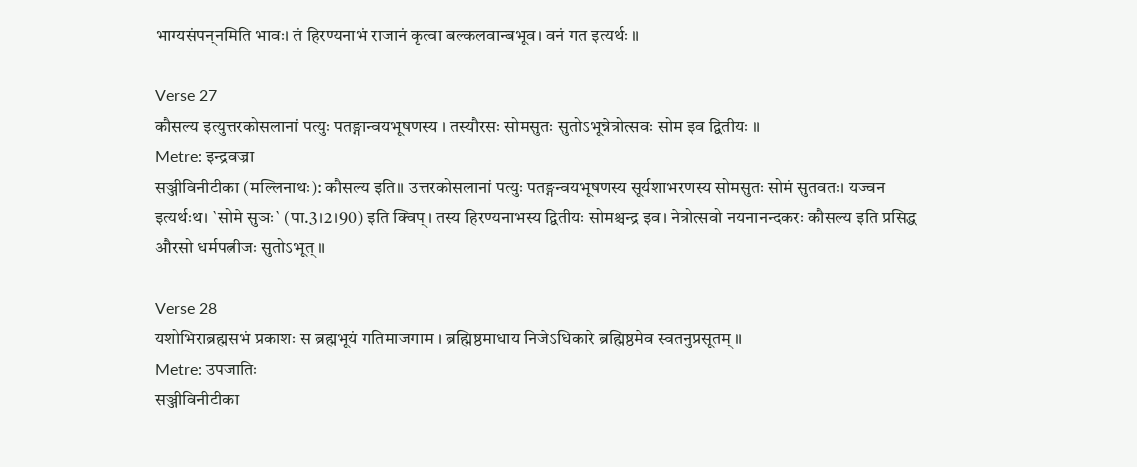भाग्यसंपन्‌नमिति भावः। तं हिरण्यनाभं राजानं कृत्वा बल्कलवान्बभूव। वनं गत इत्यर्थः ॥

Verse 27
कौसल्य इत्युत्तरकोसलानां पत्युः पतङ्गान्वयभूषणस्य । तस्यौरसः सोमसुतः सुतोऽभून्नेत्रोत्सवः सोम इव द्वितीयः ॥
Metre: इन्द्रवज्रा
सञ्जीविनीटीका (मल्लिनाथः): कौसल्य इति॥ उत्तरकोसलानां पत्युः पतङ्गन्वयभूषणस्य सूर्यशाभरणस्य सोमसुतः सोमं सुतवतः। यज्वन इत्यर्थःथ। `सोमे सुञः` (पा.3।2।90) इति क्विप्। तस्य हिरण्यनाभस्य द्वितीयः सोमश्चन्द्र इव। नेत्रोत्सवो नयनानन्दकरः कौसल्य इति प्रसिद्ध औरसो धर्मपत्नीजः सुतोऽभूत् ॥

Verse 28
यशोभिराब्रह्मसभं प्रकाशः स ब्रह्मभूयं गतिमाजगाम । ब्रह्मिष्ठमाधाय निजेऽधिकारे ब्रह्मिष्ठमेव स्वतनुप्रसूतम् ॥
Metre: उपजातिः
सञ्जीविनीटीका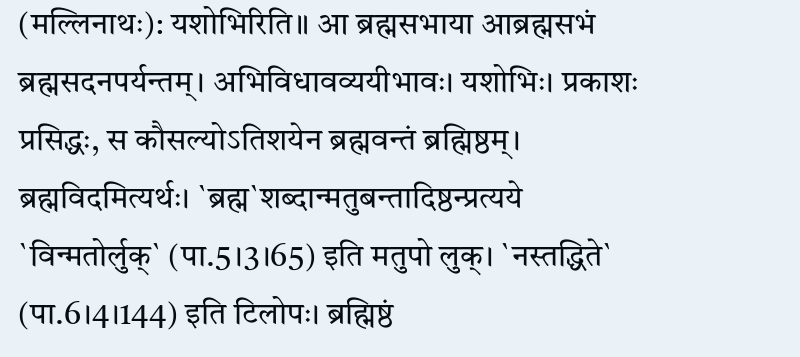(मल्लिनाथः): यशोभिरिति॥ आ ब्रह्मसभाया आब्रह्मसभं ब्रह्मसदनपर्यन्तम्। अभिविधावव्ययीभावः। यशोभिः। प्रकाशः प्रसिद्धः, स कौसल्योऽतिशयेन ब्रह्मवन्तं ब्रह्मिष्ठम्। ब्रह्मविदमित्यर्थः। `ब्रह्म`शब्दान्मतुबन्तादिष्ठन्प्रत्यये `विन्मतोर्लुक्` (पा.5।3।65) इति मतुपो लुक्। `नस्तद्धिते` (पा.6।4।144) इति टिलोपः। ब्रह्मिष्ठं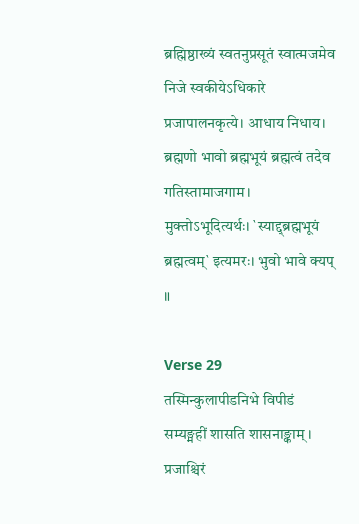ब्रह्मिष्ठाख्यं स्वतनुप्रसूतं स्वात्मजमेव निजे स्वकीयेऽधिकारे प्रजापालनकृत्ये। आधाय निधाय। ब्रह्मणो भावो ब्रह्मभूयं ब्रह्मत्वं तदेव गतिस्तामाजगाम। मुक्तोऽभूदित्यर्थः। `स्याद्द्ब्रह्मभूयं ब्रह्मत्वम्` इत्यमरः। भुवो भावे क्यप् ॥

Verse 29
तस्मिन्कुलापीडनिभे विपीडं सम्यङ्महीं शासति शासनाङ्काम् । प्रजाश्चिरं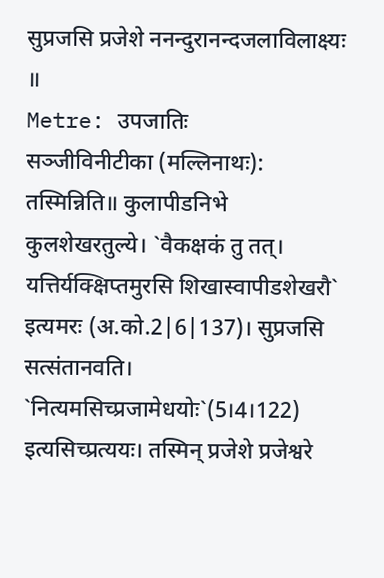सुप्रजसि प्रजेशे ननन्दुरानन्दजलाविलाक्ष्यः ॥
Metre: उपजातिः
सञ्जीविनीटीका (मल्लिनाथः): तस्मिन्निति॥ कुलापीडनिभे कुलशेखरतुल्ये। `वैकक्षकं तु तत्। यत्तिर्यक्क्षिप्तमुरसि शिखास्वापीडशेखरौ` इत्यमरः (अ.को.2|6|137)। सुप्रजसि सत्संतानवति। `नित्यमसिच्प्रजामेधयोः`(5।4।122) इत्यसिच्प्रत्ययः। तस्मिन् प्रजेशे प्रजेश्वरे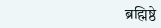ब्रह्मिष्ठे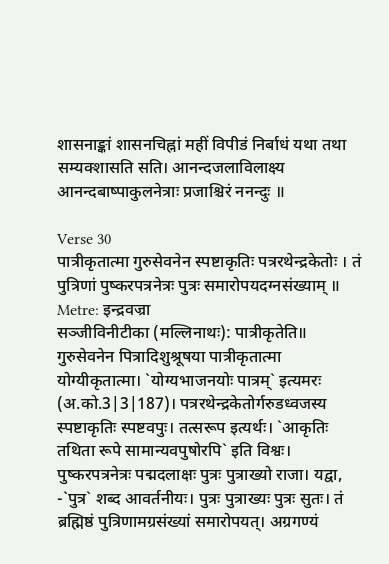शासनाङ्कां शासनचिह्नां महीं विपीडं निर्बाधं यथा तथा सम्यक्शासति सति। आनन्दजलाविलाक्ष्य आनन्दबाष्पाकुलनेत्राः प्रजाश्चिरं ननन्दुः ॥

Verse 30
पात्रीकृतात्मा गुरुसेवनेन स्पष्टाकृतिः पत्ररथेन्द्रकेतोः । तं पुत्रिणां पुष्करपत्रनेत्रः पुत्रः समारोपयदग्नसंख्याम् ॥
Metre: इन्द्रवज्रा
सञ्जीविनीटीका (मल्लिनाथः): पात्रीकृतेति॥ गुरुसेवनेन पित्रादिशुश्रूषया पात्रीकृतात्मा योग्यीकृतात्मा। `योग्यभाजनयोः पात्रम्` इत्यमरः (अ.को.3|3|187)। पत्ररथेन्द्रकेतोर्गरुडध्वजस्य स्पष्टाकृतिः स्पष्टवपुः। तत्सरूप इत्यर्थः। `आकृतिः तथिता रूपे सामान्यवपुषोरपि` इति विश्वः। पुष्करपत्रनेत्रः पद्मदलाक्षः पुत्रः पुत्राख्यो राजा। यद्वा, -`पुत्र` शब्द आवर्तनीयः। पुत्रः पुत्राख्यः पुत्रः सुतः। तं ब्रह्मिष्ठं पुत्रिणामग्रसंख्यां समारोपयत्। अग्रगण्यं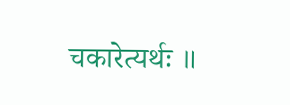चकारेत्यर्थः ॥